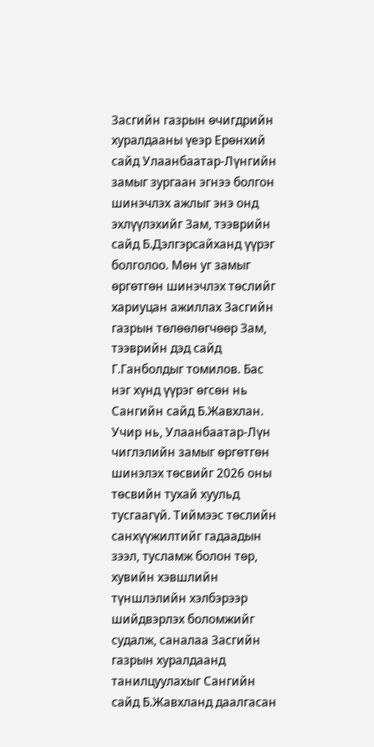Засгийн газрын өчигдрийн хуралдааны үеэр Ерөнхий сайд Улаанбаатар-Лүнгийн замыг зургаан эгнээ болгон шинэчлэх ажлыг энэ онд эхлүүлэхийг Зам, тээврийн сайд Б.Дэлгэрсайханд үүрэг болголоо. Мөн уг замыг өргөтгөн шинэчлэх төслийг хариуцан ажиллах Засгийн газрын төлөөлөгчөөр Зам, тээврийн дэд сайд Г.Ганболдыг томилов. Бас нэг хүнд үүрэг өгсөн нь Сангийн сайд Б.Жавхлан. Учир нь, Улаанбаатар-Лүн чиглэлийн замыг өргөтгөн шинэлэх төсвийг 2026 оны төсвийн тухай хуульд тусгаагүй. Тиймээс төслийн санхүүжилтийг гадаадын зээл, тусламж болон төр, хувийн хэвшлийн түншлэлийн хэлбэрээр шийдвэрлэх боломжийг судалж, саналаа Засгийн газрын хуралдаанд танилцуулахыг Сангийн сайд Б.Жавхланд даалгасан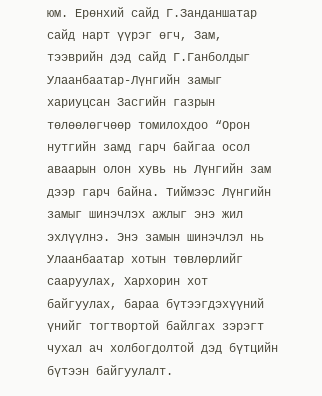юм. Ерөнхий сайд Г.Занданшатар сайд нарт үүрэг өгч, Зам, тээврийн дэд сайд Г.Ганболдыг Улаанбаатар-Лүнгийн замыг хариуцсан Засгийн газрын төлөөлөгчөөр томилохдоо “Орон нутгийн замд гарч байгаа осол аваарын олон хувь нь Лүнгийн зам дээр гарч байна. Тиймээс Лүнгийн замыг шинэчлэх ажлыг энэ жил эхлүүлнэ. Энэ замын шинэчлэл нь Улаанбаатар хотын төвлөрлийг сааруулах, Хархорин хот байгуулах, бараа бүтээгдэхүүний үнийг тогтвортой байлгах зэрэгт чухал ач холбогдолтой дэд бүтцийн бүтээн байгуулалт.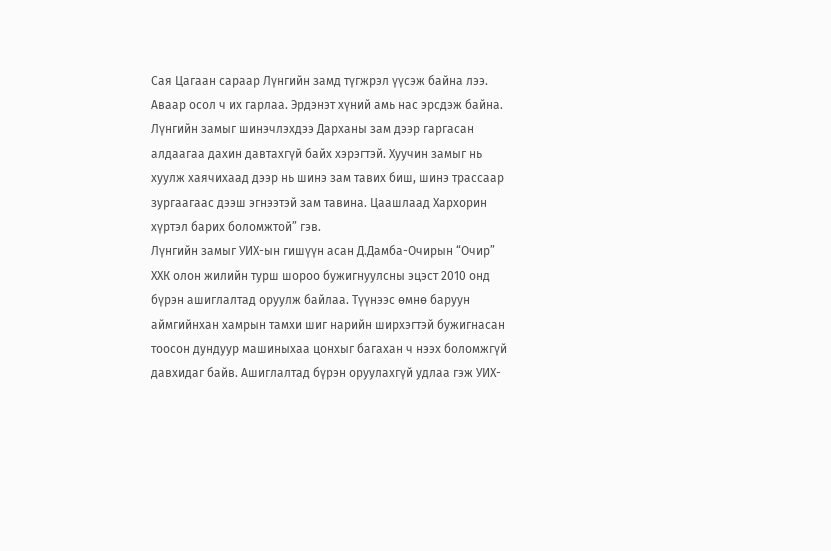Сая Цагаан сараар Лүнгийн замд түгжрэл үүсэж байна лээ. Аваар осол ч их гарлаа. Эрдэнэт хүний амь нас эрсдэж байна.
Лүнгийн замыг шинэчлэхдээ Дарханы зам дээр гаргасан алдаагаа дахин давтахгүй байх хэрэгтэй. Хуучин замыг нь хуулж хаячихаад дээр нь шинэ зам тавих биш, шинэ трассаар зургаагаас дээш эгнээтэй зам тавина. Цаашлаад Хархорин хүртэл барих боломжтой” гэв.
Лүнгийн замыг УИХ-ын гишүүн асан Д.Дамба-Очирын “Очир” ХХК олон жилийн турш шороо бужигнуулсны эцэст 2010 онд бүрэн ашиглалтад оруулж байлаа. Түүнээс өмнө баруун аймгийнхан хамрын тамхи шиг нарийн ширхэгтэй бужигнасан тоосон дундуур машиныхаа цонхыг багахан ч нээх боломжгүй давхидаг байв. Ашиглалтад бүрэн оруулахгүй удлаа гэж УИХ-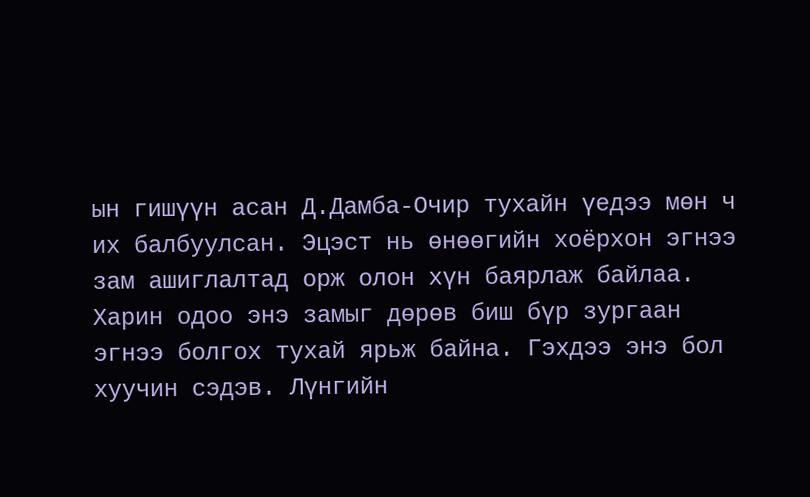ын гишүүн асан Д.Дамба-Очир тухайн үедээ мөн ч их балбуулсан. Эцэст нь өнөөгийн хоёрхон эгнээ зам ашиглалтад орж олон хүн баярлаж байлаа. Харин одоо энэ замыг дөрөв биш бүр зургаан эгнээ болгох тухай ярьж байна. Гэхдээ энэ бол хуучин сэдэв. Лүнгийн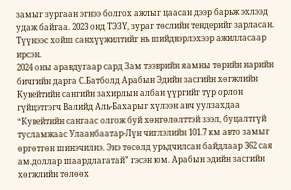замыг зургаан эгнээ болгох ажлыг цаасан дээр барьж эхлээд удаж байгаа. 2023 онд ТЭЗҮ, зураг төслийн тендерийг зарласан. Түүнээс хойш санхүүжилтийг нь шийдвэрлэхээр ажилласаар ирсэн.
2024 оны аравдугаар сард Зам тээврийн яамны төрийн нарийн бичгийн дарга С.Батболд Арабын Эдийн засгийн хөгжлийн Кувейтийн сангийн захирлын албан үүргийг түр орлон гүйцэтгэгч Валийд Аль-Бахарыг хүлээн авч уулзахдаа “Кувейтийн сангаас олгож буй хөнгөлөлттэй зээл, буцалтгүй тусламжаас Улаанбаатар-Лүн чиглэлийн 101.7 км авто замыг өргөтгөн шинэчилнэ. Энэ төсөлд урьдчилсан байдлаар 362 сая ам.доллар шаардлагатай” гэсэн юм. Арабын эдийн засгийн хөгжлийн төлөөх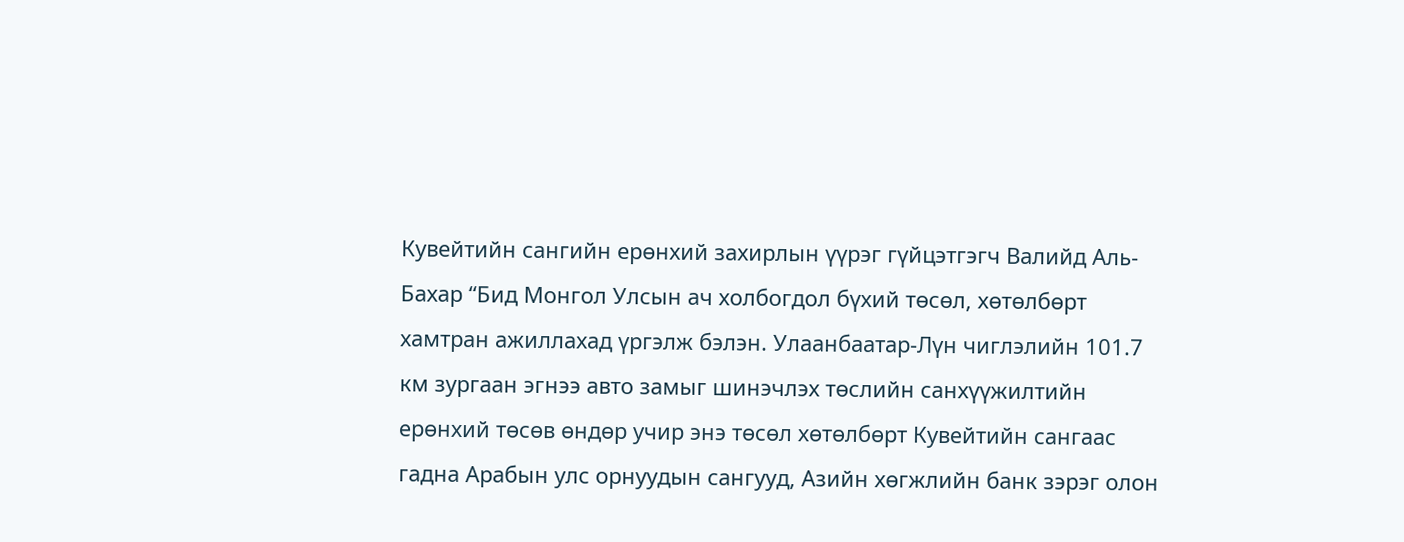Кувейтийн сангийн ерөнхий захирлын үүрэг гүйцэтгэгч Валийд Аль-Бахар “Бид Монгол Улсын ач холбогдол бүхий төсөл, хөтөлбөрт хамтран ажиллахад үргэлж бэлэн. Улаанбаатар-Лүн чиглэлийн 101.7 км зургаан эгнээ авто замыг шинэчлэх төслийн санхүүжилтийн ерөнхий төсөв өндөр учир энэ төсөл хөтөлбөрт Кувейтийн сангаас гадна Арабын улс орнуудын сангууд, Азийн хөгжлийн банк зэрэг олон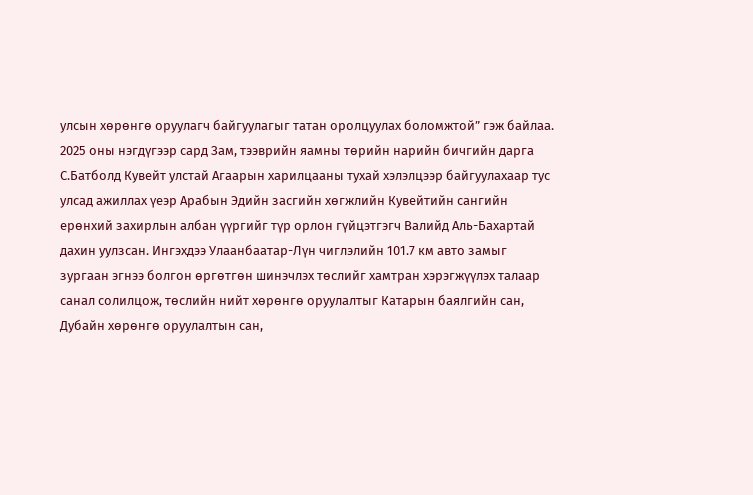улсын хөрөнгө оруулагч байгуулагыг татан оролцуулах боломжтой” гэж байлаа.
2025 оны нэгдүгээр сард Зам, тээврийн яамны төрийн нарийн бичгийн дарга С.Батболд Кувейт улстай Агаарын харилцааны тухай хэлэлцээр байгуулахаар тус улсад ажиллах үеэр Арабын Эдийн засгийн хөгжлийн Кувейтийн сангийн ерөнхий захирлын албан үүргийг түр орлон гүйцэтгэгч Валийд Аль-Бахартай дахин уулзсан. Ингэхдээ Улаанбаатар-Лүн чиглэлийн 101.7 км авто замыг зургаан эгнээ болгон өргөтгөн шинэчлэх төслийг хамтран хэрэгжүүлэх талаар санал солилцож, төслийн нийт хөрөнгө оруулалтыг Катарын баялгийн сан, Дубайн хөрөнгө оруулалтын сан,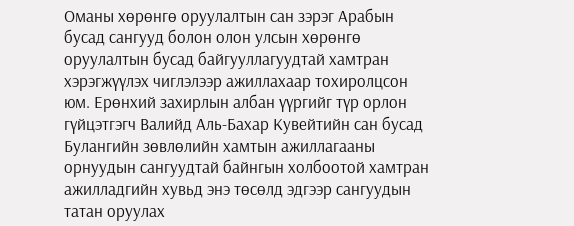Оманы хөрөнгө оруулалтын сан зэрэг Арабын бусад сангууд болон олон улсын хөрөнгө оруулалтын бусад байгууллагуудтай хамтран хэрэгжүүлэх чиглэлээр ажиллахаар тохиролцсон юм. Ерөнхий захирлын албан үүргийг түр орлон гүйцэтгэгч Валийд Аль-Бахар Кувейтийн сан бусад Булангийн зөвлөлийн хамтын ажиллагааны орнуудын сангуудтай байнгын холбоотой хамтран ажилладгийн хувьд энэ төсөлд эдгээр сангуудын татан оруулах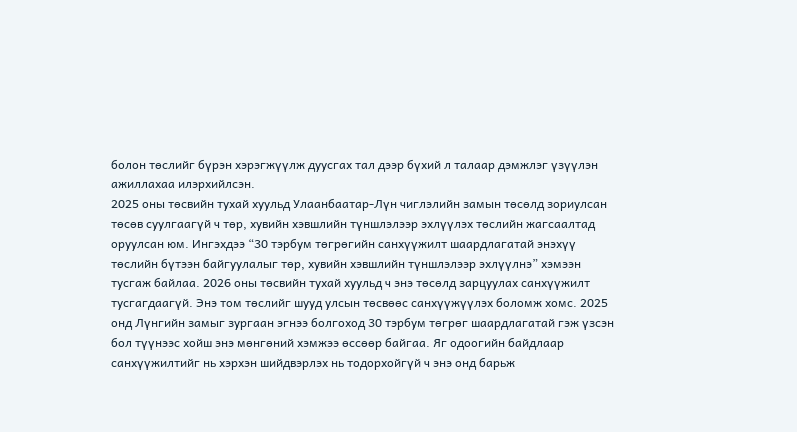болон төслийг бүрэн хэрэгжүүлж дуусгах тал дээр бүхий л талаар дэмжлэг үзүүлэн ажиллахаа илэрхийлсэн.
2025 оны төсвийн тухай хуульд Улаанбаатар-Лүн чиглэлийн замын төсөлд зориулсан төсөв суулгаагүй ч төр, хувийн хэвшлийн түншлэлээр эхлүүлэх төслийн жагсаалтад оруулсан юм. Ингэхдээ “30 тэрбум төгрөгийн санхүүжилт шаардлагатай энэхүү төслийн бүтээн байгуулалыг төр, хувийн хэвшлийн түншлэлээр эхлүүлнэ” хэмээн тусгаж байлаа. 2026 оны төсвийн тухай хуульд ч энэ төсөлд зарцуулах санхүүжилт тусгагдаагүй. Энэ том төслийг шууд улсын төсвөөс санхүүжүүлэх боломж хомс. 2025 онд Лүнгийн замыг зургаан эгнээ болгоход 30 тэрбум төгрөг шаардлагатай гэж үзсэн бол түүнээс хойш энэ мөнгөний хэмжээ өссөөр байгаа. Яг одоогийн байдлаар санхүүжилтийг нь хэрхэн шийдвэрлэх нь тодорхойгүй ч энэ онд барьж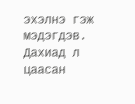эхэлнэ гэж мэдэгдэв. Дахиад л цаасан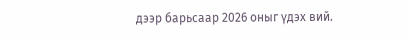дээр барьсаар 2026 оныг үдэх вий.